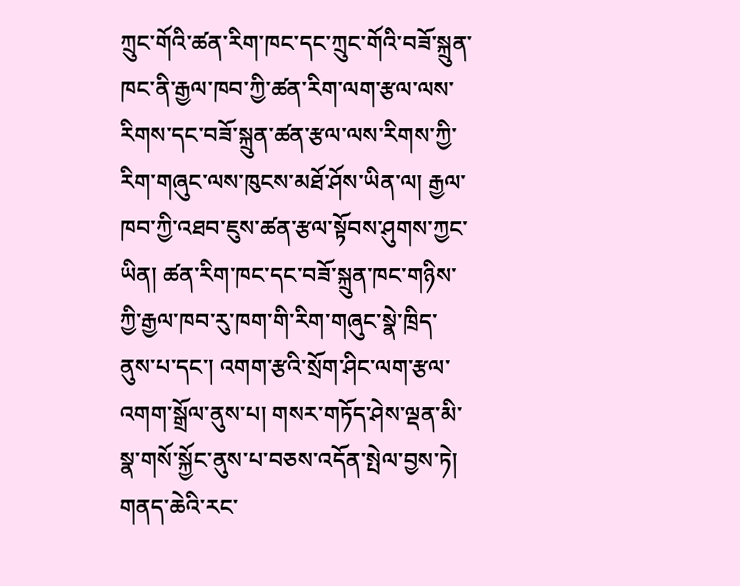ཀྲུང་གོའི་ཚན་རིག་ཁང་དང་ཀྲུང་གོའི་བཟོ་སྐྲུན་ཁང་ནི་རྒྱལ་ཁབ་ཀྱི་ཚན་རིག་ལག་རྩལ་ལས་རིགས་དང་བཟོ་སྐྲུན་ཚན་རྩལ་ལས་རིགས་ཀྱི་རིག་གཞུང་ལས་ཁུངས་མཐོ་ཤོས་ཡིན་ལ། རྒྱལ་ཁབ་ཀྱི་འཐབ་ཇུས་ཚན་རྩལ་སྟོབས་ཤུགས་ཀྱང་ཡིན། ཚན་རིག་ཁང་དང་བཟོ་སྐྲུན་ཁང་གཉིས་ཀྱི་རྒྱལ་ཁབ་རུ་ཁག་གི་རིག་གཞུང་སྣེ་ཁྲིད་ནུས་པ་དང་། འགག་རྩའི་སྲོག་ཤིང་ལག་རྩལ་འགག་སྒྲོལ་ནུས་པ། གསར་གཏོད་ཤེས་ལྡན་མི་སྣ་གསོ་སྐྱོང་ནུས་པ་བཅས་འདོན་སྤེལ་བྱས་ཏེ། གནད་ཆེའི་རང་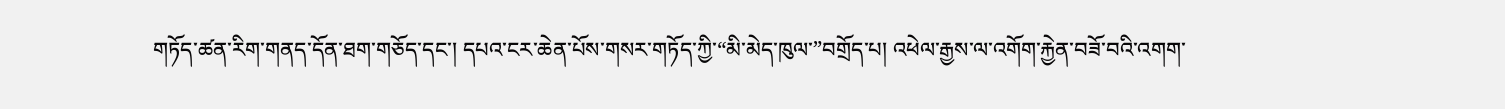གཏོད་ཚན་རིག་གནད་དོན་ཐག་གཅོད་དང་། དཔའ་ངར་ཆེན་པོས་གསར་གཏོད་ཀྱི་“མི་མེད་ཁུལ་”བགྲོད་པ། འཕེལ་རྒྱས་ལ་འགོག་རྐྱེན་བཟོ་བའི་འགག་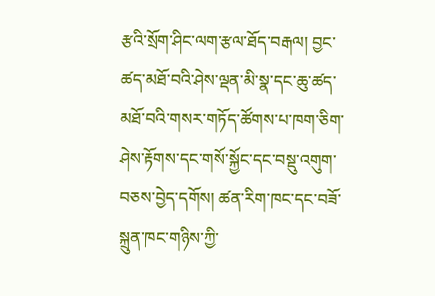རྩའི་སྲོག་ཤིང་ལག་རྩལ་ཐོད་བརྒལ། བྱང་ཚད་མཐོ་བའི་ཤེས་ལྡན་མི་སྣ་དང་ཆུ་ཚད་མཐོ་བའི་གསར་གཏོད་ཚོགས་པ་ཁག་ཅིག་ཤེས་རྟོགས་དང་གསོ་སྐྱོང་དང་བསྡུ་འགུག་བཅས་བྱེད་དགོས། ཚན་རིག་ཁང་དང་བཟོ་སྐྲུན་ཁང་གཉིས་ཀྱི་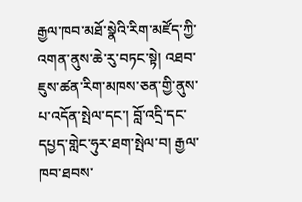རྒྱལ་ཁབ་མཐོ་སྣེའི་རིག་མཛོད་ཀྱི་འགན་ནུས་ཆེ་རུ་བཏང་སྟེ། འཐབ་ཇུས་ཚན་རིག་མཁས་ཅན་གྱི་ནུས་པ་འདོན་སྤེལ་དང་། བློ་འདྲི་དང་དཔྱད་གླེང་ཧུར་ཐག་སྤེལ་བ། རྒྱལ་ཁབ་ཐབས་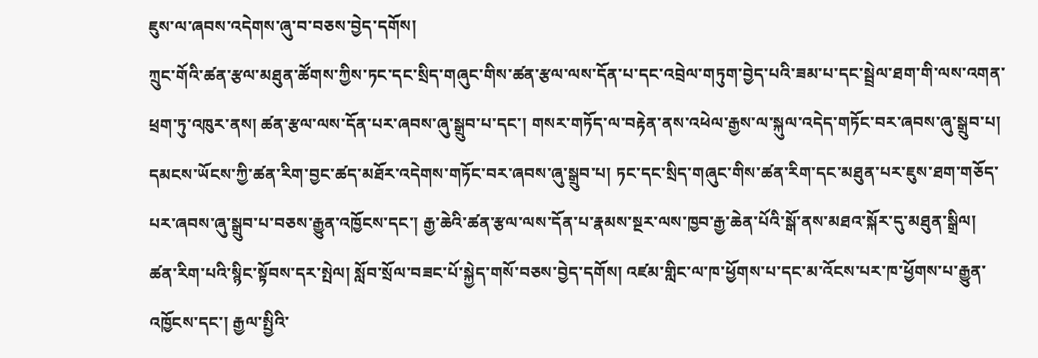ཇུས་ལ་ཞབས་འདེགས་ཞུ་བ་བཅས་བྱེད་དགོས།
ཀྲུང་གོའི་ཚན་རྩལ་མཐུན་ཚོགས་ཀྱིས་ཏང་དང་སྲིད་གཞུང་གིས་ཚན་རྩལ་ལས་དོན་པ་དང་འབྲེལ་གཏུག་བྱེད་པའི་ཟམ་པ་དང་སྦྲེལ་ཐག་གི་ལས་འགན་ཕྲག་ཏུ་འཁུར་ནས། ཚན་རྩལ་ལས་དོན་པར་ཞབས་ཞུ་སྒྲུབ་པ་དང་། གསར་གཏོད་ལ་བརྟེན་ནས་འཕེལ་རྒྱས་ལ་སྐུལ་འདེད་གཏོང་བར་ཞབས་ཞུ་སྒྲུབ་པ། དམངས་ཡོངས་ཀྱི་ཚན་རིག་བྱང་ཚད་མཐོར་འདེགས་གཏོང་བར་ཞབས་ཞུ་སྒྲུབ་པ། ཏང་དང་སྲིད་གཞུང་གིས་ཚན་རིག་དང་མཐུན་པར་ཇུས་ཐག་གཅོད་པར་ཞབས་ཞུ་སྒྲུབ་པ་བཅས་རྒྱུན་འཁྱོངས་དང་། རྒྱ་ཆེའི་ཚན་རྩལ་ལས་དོན་པ་རྣམས་སྔར་ལས་ཁྱབ་རྒྱ་ཆེན་པོའི་སྒོ་ནས་མཐའ་སྐོར་དུ་མཐུན་སྒྲིལ། ཚན་རིག་པའི་སྙིང་སྟོབས་དར་སྤེལ། སློབ་སྲོལ་བཟང་པོ་སྐྱེད་གསོ་བཅས་བྱེད་དགོས། འཛམ་གླིང་ལ་ཁ་ཕྱོགས་པ་དང་མ་འོངས་པར་ཁ་ཕྱོགས་པ་རྒྱུན་འཁྱོངས་དང་། རྒྱལ་སྤྱིའི་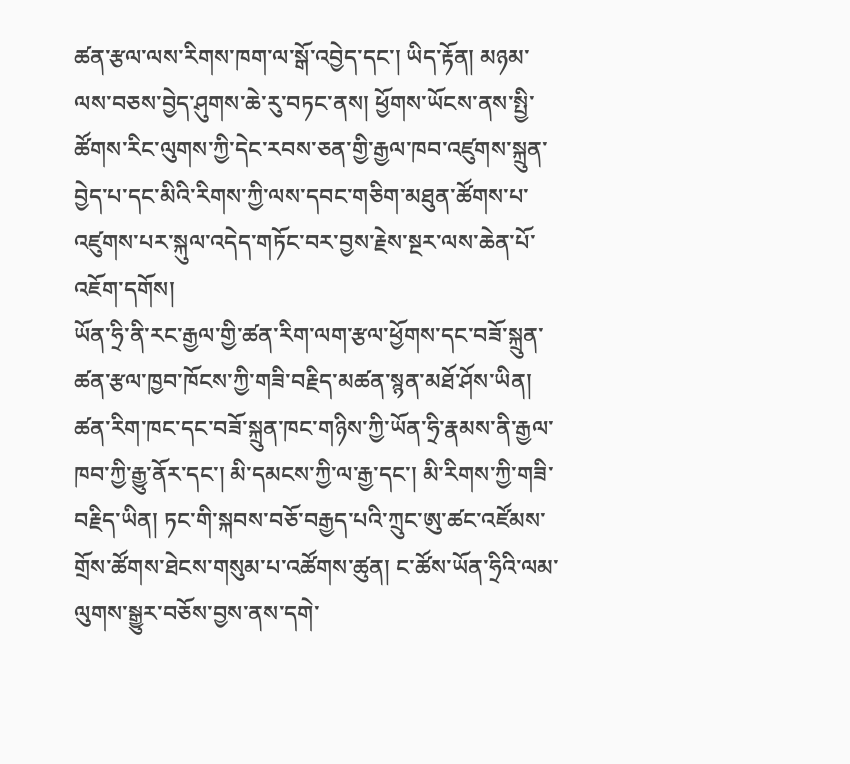ཚན་རྩལ་ལས་རིགས་ཁག་ལ་སྒོ་འབྱེད་དང་། ཡིད་རྟོན། མཉམ་ལས་བཅས་བྱེད་ཤུགས་ཆེ་རུ་བཏང་ནས། ཕྱོགས་ཡོངས་ནས་སྤྱི་ཚོགས་རིང་ལུགས་ཀྱི་དེང་རབས་ཅན་གྱི་རྒྱལ་ཁབ་འཛུགས་སྐྲུན་བྱེད་པ་དང་མིའི་རིགས་ཀྱི་ལས་དབང་གཅིག་མཐུན་ཚོགས་པ་འཛུགས་པར་སྐུལ་འདེད་གཏོང་བར་བྱས་རྗེས་སྔར་ལས་ཆེན་པོ་འཇོག་དགོས།
ཡོན་ཧྲི་ནི་རང་རྒྱལ་གྱི་ཚན་རིག་ལག་རྩལ་ཕྱོགས་དང་བཟོ་སྐྲུན་ཚན་རྩལ་ཁྱབ་ཁོངས་ཀྱི་གཟི་བརྗིད་མཚན་སྙན་མཐོ་ཤོས་ཡིན། ཚན་རིག་ཁང་དང་བཟོ་སྐྲུན་ཁང་གཉིས་ཀྱི་ཡོན་ཧྲི་རྣམས་ནི་རྒྱལ་ཁབ་ཀྱི་རྒྱུ་ནོར་དང་། མི་དམངས་ཀྱི་ལ་རྒྱ་དང་། མི་རིགས་ཀྱི་གཟི་བརྗིད་ཡིན། ཏང་གི་སྐབས་བཅོ་བརྒྱད་པའི་ཀྲུང་ཨུ་ཚང་འཛོམས་གྲོས་ཚོགས་ཐེངས་གསུམ་པ་འཚོགས་ཚུན། ང་ཚོས་ཡོན་ཧྲིའི་ལམ་ལུགས་སྒྱུར་བཅོས་བྱས་ནས་དགེ་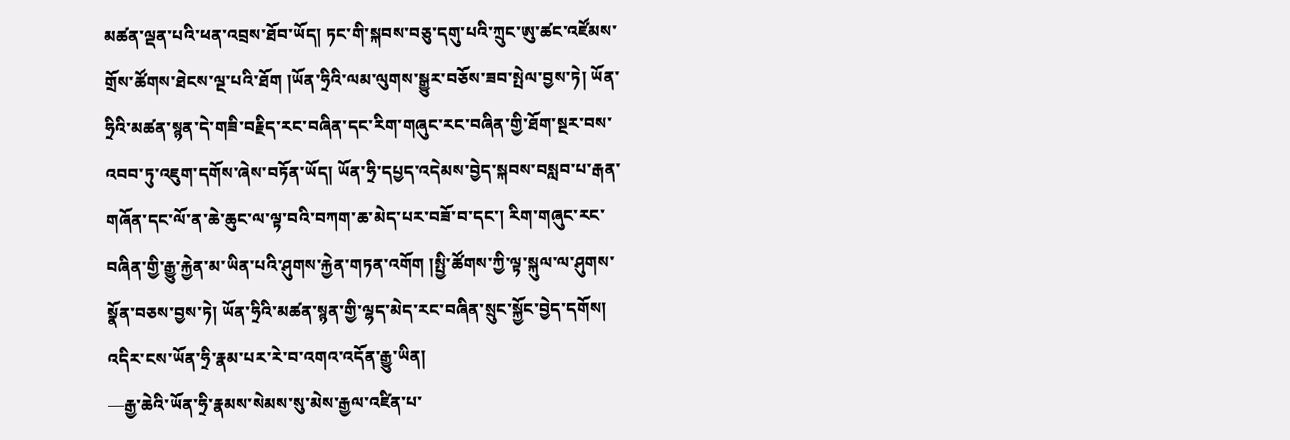མཚན་ལྡན་པའི་ཕན་འབྲས་ཐོབ་ཡོད། ཏང་གི་སྐབས་བཅུ་དགུ་པའི་ཀྲུང་ཨུ་ཚང་འཛོམས་གྲོས་ཚོགས་ཐེངས་ལྔ་པའི་ཐོག །ཡོན་ཧྲིའི་ལམ་ལུགས་སྒྱུར་བཅོས་ཟབ་སྤེལ་བྱས་ཏེ། ཡོན་ཧྲིའི་མཚན་སྙན་དེ་གཟི་བརྗིད་རང་བཞིན་དང་རིག་གཞུང་རང་བཞིན་གྱི་ཐོག་སྔར་བས་འབབ་ཏུ་འཇུག་དགོས་ཞེས་བཏོན་ཡོད། ཡོན་ཧྲི་དཔྱད་འདེམས་བྱེད་སྐབས་བསླབ་པ་རྒན་གཞོན་དང་ལོ་ན་ཆེ་ཆུང་ལ་ལྟ་བའི་བཀག་ཆ་མེད་པར་བཟོ་བ་དང་། རིག་གཞུང་རང་བཞིན་གྱི་རྒྱུ་རྐྱེན་མ་ཡིན་པའི་ཤུགས་རྐྱེན་གཏན་འགོག །སྤྱི་ཚོགས་ཀྱི་ལྟ་སྐུལ་ལ་ཤུགས་སྣོན་བཅས་བྱས་ཏེ། ཡོན་ཧྲིའི་མཚན་སྙན་གྱི་ལྷད་མེད་རང་བཞིན་སྲུང་སྐྱོང་བྱེད་དགོས།
འདིར་ངས་ཡོན་ཧྲི་རྣམ་པར་རེ་བ་འགའ་འདོན་རྒྱུ་ཡིན།
—རྒྱ་ཆེའི་ཡོན་ཧྲི་རྣམས་སེམས་སུ་མེས་རྒྱལ་འཛིན་པ་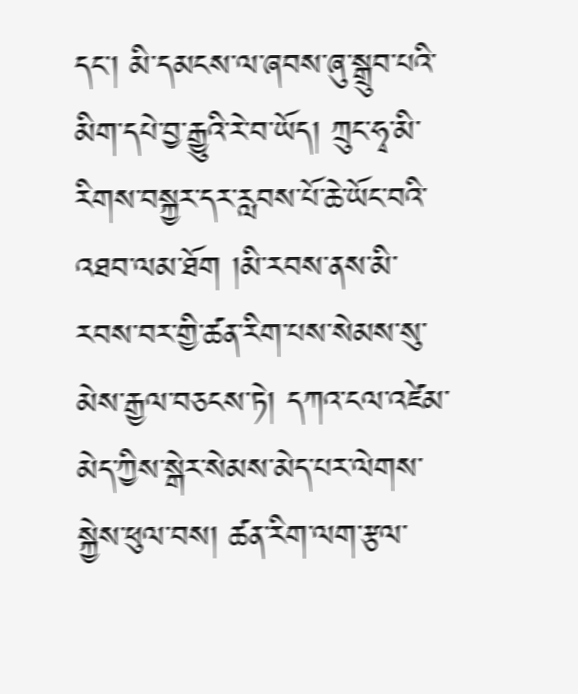དང་། མི་དམངས་ལ་ཞབས་ཞུ་སྒྲུབ་པའི་མིག་དཔེ་བྱ་རྒྱུའི་རེ་བ་ཡོད། ཀྲུང་ཧྭ་མི་རིགས་བསྐྱར་དར་རླབས་པོ་ཆེ་ཡོང་བའི་འཐབ་ལམ་ཐོག །མི་རབས་ནས་མི་རབས་བར་གྱི་ཚན་རིག་པས་སེམས་སུ་མེས་རྒྱལ་བཅངས་ཏེ། དཀའ་ངལ་འཛེམ་མེད་ཀྱིས་སྒེར་སེམས་མེད་པར་ལེགས་སྐྱེས་ཕུལ་བས། ཚན་རིག་ལག་རྩལ་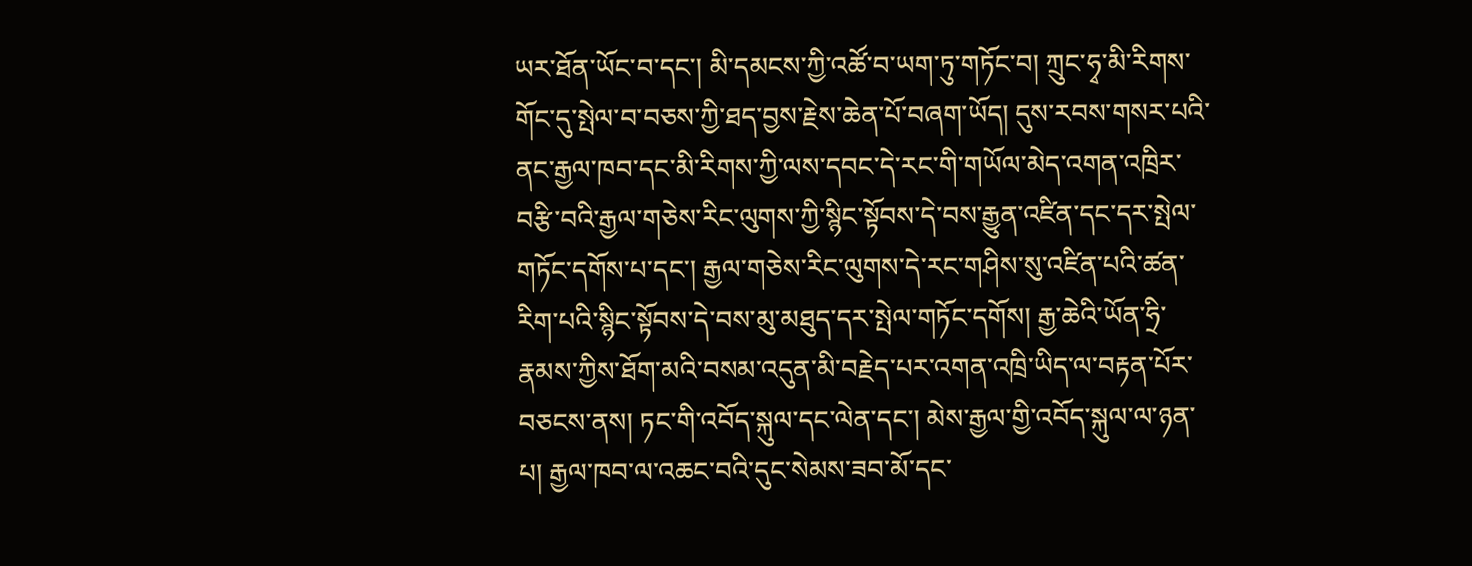ཡར་ཐོན་ཡོང་བ་དང་། མི་དམངས་ཀྱི་འཚོ་བ་ཡག་ཏུ་གཏོང་བ། ཀྲུང་ཧྭ་མི་རིགས་གོང་དུ་སྤེལ་བ་བཅས་ཀྱི་ཐད་བྱས་རྗེས་ཆེན་པོ་བཞག་ཡོད། དུས་རབས་གསར་པའི་ནང་རྒྱལ་ཁབ་དང་མི་རིགས་ཀྱི་ལས་དབང་དེ་རང་གི་གཡོལ་མེད་འགན་འཁྲིར་བརྩི་བའི་རྒྱལ་གཅེས་རིང་ལུགས་ཀྱི་སྙིང་སྟོབས་དེ་བས་རྒྱུན་འཛིན་དང་དར་སྤེལ་གཏོང་དགོས་པ་དང་། རྒྱལ་གཅེས་རིང་ལུགས་དེ་རང་གཤིས་སུ་འཛིན་པའི་ཚན་རིག་པའི་སྙིང་སྟོབས་དེ་བས་མུ་མཐུད་དར་སྤེལ་གཏོང་དགོས། རྒྱ་ཆེའི་ཡོན་ཧྲི་རྣམས་ཀྱིས་ཐོག་མའི་བསམ་འདུན་མི་བརྗེད་པར་འགན་འཁྲི་ཡིད་ལ་བརྟན་པོར་བཅངས་ནས། ཏང་གི་འབོད་སྐུལ་དང་ལེན་དང་། མེས་རྒྱལ་གྱི་འབོད་སྐུལ་ལ་ཉན་པ། རྒྱལ་ཁབ་ལ་འཆང་བའི་དུང་སེམས་ཟབ་མོ་དང་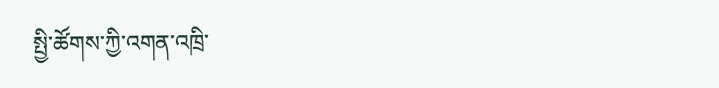སྤྱི་ཚོགས་ཀྱི་འགན་འཁྲི་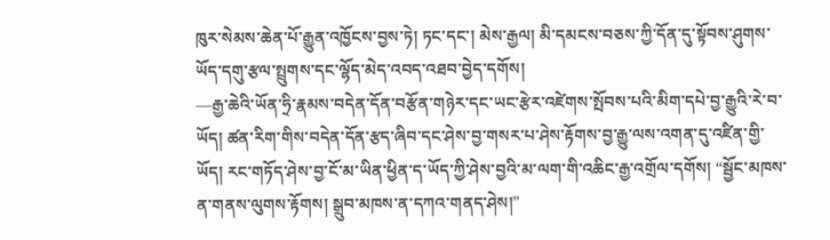ཁུར་སེམས་ཆེན་པོ་རྒྱུན་འཁྱོངས་བྱས་ཏེ། ཏང་དང་། མེས་རྒྱལ། མི་དམངས་བཅས་ཀྱི་དོན་དུ་སྟོབས་ཤུགས་ཡོད་དགུ་རྩལ་སྤྲུགས་དང་ལྷོད་མེད་འབད་འཐབ་བྱེད་དགོས།
—རྒྱ་ཆེའི་ཡོན་ཧྲི་རྣམས་བདེན་དོན་བརྩོན་གཉེར་དང་ཡང་རྩེར་འཛེགས་སྤོབས་པའི་མིག་དཔེ་བྱ་རྒྱུའི་རེ་བ་ཡོད། ཚན་རིག་གིས་བདེན་དོན་རྩད་ཞིབ་དང་ཤེས་བྱ་གསར་པ་ཤེས་རྟོགས་བྱ་རྒྱུ་ལས་འགན་དུ་འཛིན་གྱི་ཡོད། རང་གཏོད་ཤེས་བྱ་ངོ་མ་ཡིན་ཕྱིན་ད་ཡོད་ཀྱི་ཤེས་བྱའི་མ་ལག་གི་འཆིང་རྒྱ་འགྲོལ་དགོས། “སྦྱོང་མཁས་ན་གནས་ལུགས་རྟོགས། སྒྲུབ་མཁས་ན་དཀའ་གནད་ཤེས།”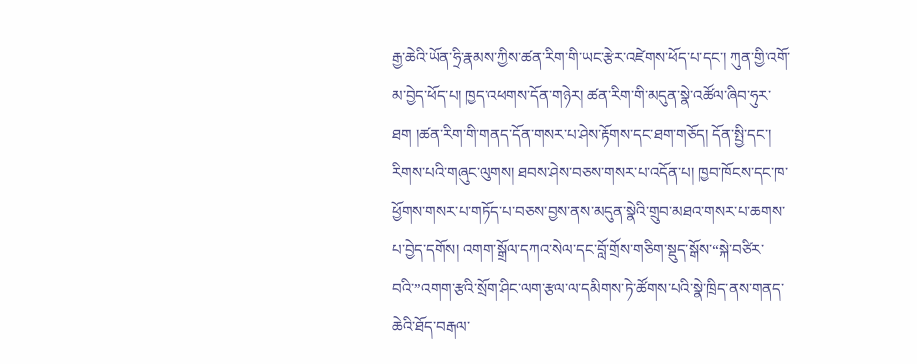རྒྱ་ཆེའི་ཡོན་ཧྲི་རྣམས་ཀྱིས་ཚན་རིག་གི་ཡང་རྩེར་འཛེགས་ཕོད་པ་དང་། ཀུན་གྱི་འགོ་མ་བྱེད་ཕོད་པ། ཁྱད་འཕགས་དོན་གཉེར། ཚན་རིག་གི་མདུན་སྣེ་འཚོལ་ཞིབ་ཧུར་ཐག །ཚན་རིག་གི་གནད་དོན་གསར་པ་ཤེས་རྟོགས་དང་ཐག་གཅོད། དོན་སྤྱི་དང་། རིགས་པའི་གཞུང་ལུགས། ཐབས་ཤེས་བཅས་གསར་པ་འདོན་པ། ཁྱབ་ཁོངས་དང་ཁ་ཕྱོགས་གསར་པ་གཏོད་པ་བཅས་བྱས་ནས་མདུན་སྣེའི་གྲུབ་མཐའ་གསར་པ་ཆགས་པ་བྱེད་དགོས། འགག་སྒྲོལ་དཀའ་སེལ་དང་བློ་གྲོས་གཅིག་སྡུད་སྒོས་“སྐེ་བཙིར་བའི་”འགག་རྩའི་སྲོག་ཤིང་ལག་རྩལ་ལ་དམིགས་ཏེ་ཚོགས་པའི་སྣེ་ཁྲིད་ནས་གནད་ཆེའི་ཐོད་བརྒལ་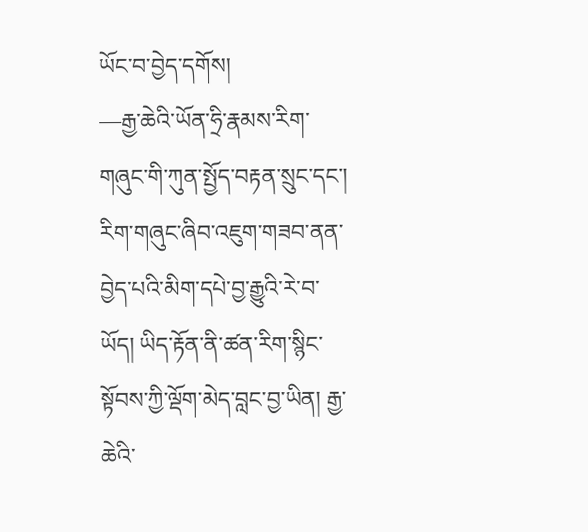ཡོང་བ་བྱེད་དགོས།
—རྒྱ་ཆེའི་ཡོན་ཧྲི་རྣམས་རིག་གཞུང་གི་ཀུན་སྤྱོད་བརྟན་སྲུང་དང་། རིག་གཞུང་ཞིབ་འཇུག་གཟབ་ནན་བྱེད་པའི་མིག་དཔེ་བྱ་རྒྱུའི་རེ་བ་ཡོད། ཡིད་རྟོན་ནི་ཚན་རིག་སྙིང་སྟོབས་ཀྱི་ལྡོག་མེད་བླང་བྱ་ཡིན། རྒྱ་ཆེའི་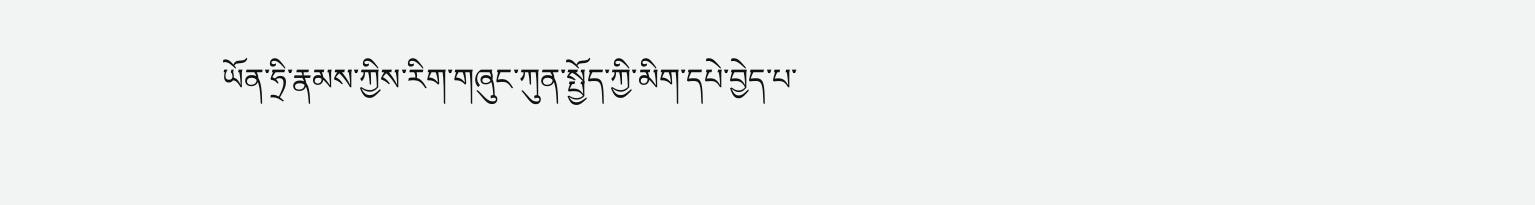ཡོན་ཧྲི་རྣམས་ཀྱིས་རིག་གཞུང་ཀུན་སྤྱོད་ཀྱི་མིག་དཔེ་བྱེད་པ་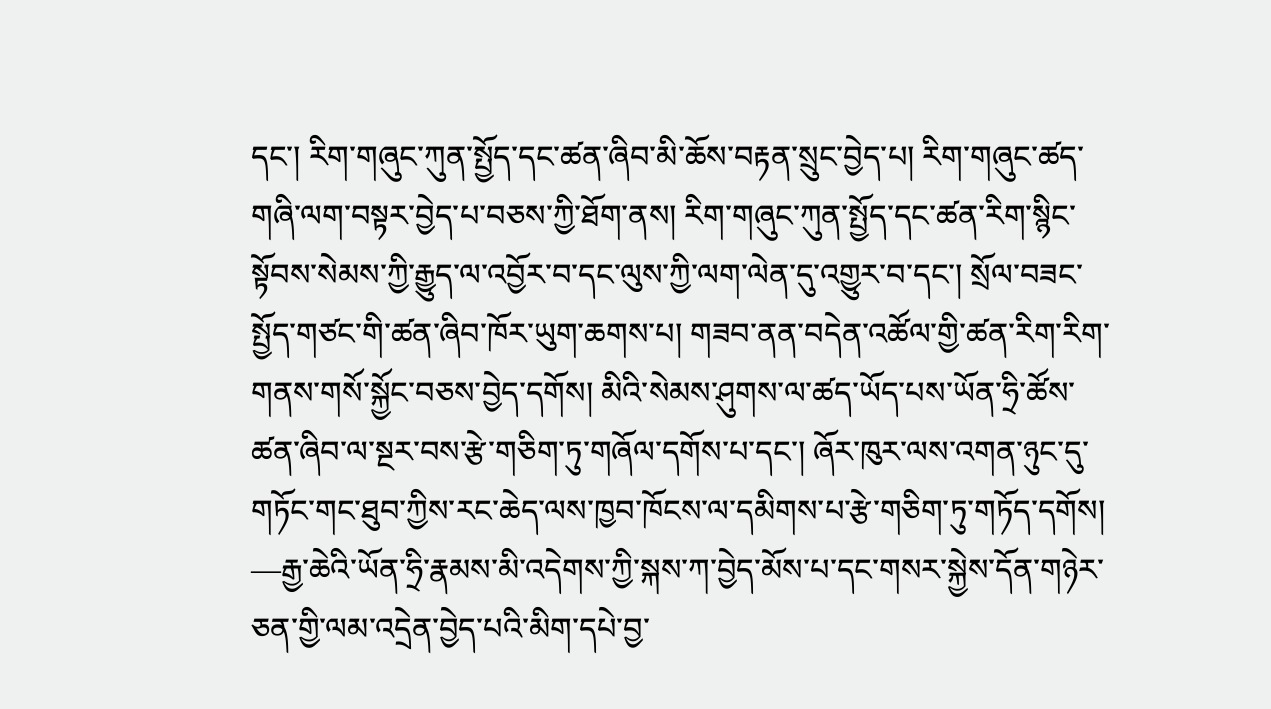དང་། རིག་གཞུང་ཀུན་སྤྱོད་དང་ཚན་ཞིབ་མི་ཆོས་བརྟན་སྲུང་བྱེད་པ། རིག་གཞུང་ཚད་གཞི་ལག་བསྟར་བྱེད་པ་བཅས་ཀྱི་ཐོག་ནས། རིག་གཞུང་ཀུན་སྤྱོད་དང་ཚན་རིག་སྙིང་སྟོབས་སེམས་ཀྱི་རྒྱུད་ལ་འབྱོར་བ་དང་ལུས་ཀྱི་ལག་ལེན་དུ་འགྱུར་བ་དང་། སྲོལ་བཟང་སྤྱོད་གཙང་གི་ཚན་ཞིབ་ཁོར་ཡུག་ཆགས་པ། གཟབ་ནན་བདེན་འཚོལ་གྱི་ཚན་རིག་རིག་གནས་གསོ་སྐྱོང་བཅས་བྱེད་དགོས། མིའི་སེམས་ཤུགས་ལ་ཚད་ཡོད་པས་ཡོན་ཧྲི་ཚོས་ཚན་ཞིབ་ལ་སྔར་བས་རྩེ་གཅིག་ཏུ་གཞོལ་དགོས་པ་དང་། ཞོར་ཁུར་ལས་འགན་ཉུང་དུ་གཏོང་གང་ཐུབ་ཀྱིས་རང་ཆེད་ལས་ཁྱབ་ཁོངས་ལ་དམིགས་པ་རྩེ་གཅིག་ཏུ་གཏོད་དགོས།
—རྒྱ་ཆེའི་ཡོན་ཧྲི་རྣམས་མི་འདེགས་ཀྱི་སྐས་ཀ་བྱེད་མོས་པ་དང་གསར་སྐྱེས་དོན་གཉེར་ཅན་གྱི་ལམ་འདྲེན་བྱེད་པའི་མིག་དཔེ་བྱ་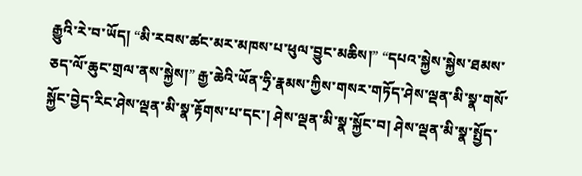རྒྱུའི་རེ་བ་ཡོད། “མི་རབས་ཚང་མར་མཁས་པ་ཕུལ་བྱུང་མཆིས།” “དཔའ་སྐྱེས་སྐྱེས་ཐམས་ཅད་ལོ་ཆུང་གྲལ་ནས་སྐྱེས།” རྒྱ་ཆེའི་ཡོན་ཧྲི་རྣམས་ཀྱིས་གསར་གཏོད་ཤེས་ལྡན་མི་སྣ་གསོ་སྐྱོང་བྱེད་རིང་ཤེས་ལྡན་མི་སྣ་རྟོགས་པ་དང་། ཤེས་ལྡན་མི་སྣ་སྐྱོང་བ། ཤེས་ལྡན་མི་སྣ་སྤྱོད་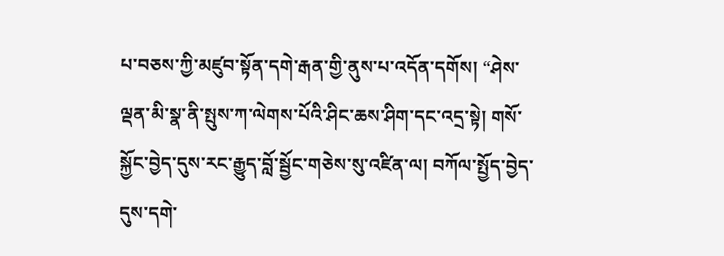པ་བཅས་ཀྱི་མཛུབ་སྟོན་དགེ་རྒན་གྱི་ནུས་པ་འདོན་དགོས། “ཤེས་ལྡན་མི་སྣ་ནི་སྤུས་ཀ་ལེགས་པོའི་ཤིང་ཆས་ཤིག་དང་འདྲ་སྟེ། གསོ་སྐྱོང་བྱེད་དུས་རང་རྒྱུད་བློ་སྦྱོང་གཅེས་སུ་འཛིན་ལ། བཀོལ་སྤྱོད་བྱེད་དུས་དགེ་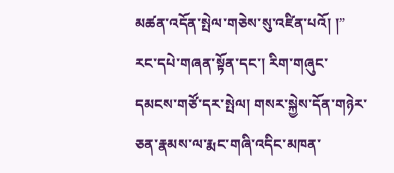མཚན་འདོན་སྤེལ་གཅེས་སུ་འཛིན་པའོ། །” རང་དཔེ་གཞན་སྟོན་དང་། རིག་གཞུང་དམངས་གཙོ་དར་སྤེལ། གསར་སྐྱེས་དོན་གཉེར་ཅན་རྣམས་ལ་རྨང་གཞི་འདིང་མཁན་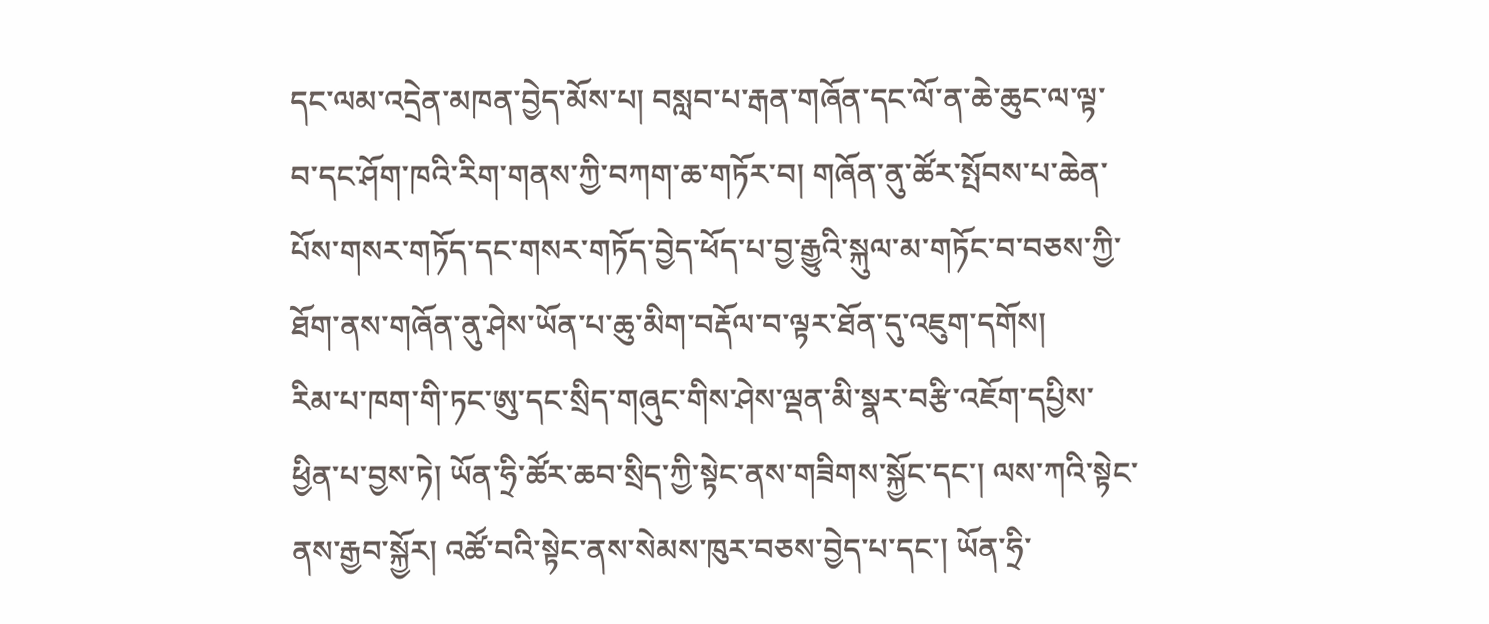དང་ལམ་འདྲེན་མཁན་བྱེད་མོས་པ། བསླབ་པ་རྒན་གཞོན་དང་ལོ་ན་ཆེ་ཆུང་ལ་ལྟ་བ་དང་ཤོག་ཁའི་རིག་གནས་ཀྱི་བཀག་ཆ་གཏོར་བ། གཞོན་ནུ་ཚོར་སྤོབས་པ་ཆེན་པོས་གསར་གཏོད་དང་གསར་གཏོད་བྱེད་ཕོད་པ་བྱ་རྒྱུའི་སྐུལ་མ་གཏོང་བ་བཅས་ཀྱི་ཐོག་ནས་གཞོན་ནུ་ཤེས་ཡོན་པ་ཆུ་མིག་བརྡོལ་བ་ལྟར་ཐོན་དུ་འཇུག་དགོས།
རིམ་པ་ཁག་གི་ཏང་ཨུ་དང་སྲིད་གཞུང་གིས་ཤེས་ལྡན་མི་སྣར་བརྩི་འཇོག་དཔྱིས་ཕྱིན་པ་བྱས་ཏེ། ཡོན་ཧྲི་ཚོར་ཆབ་སྲིད་ཀྱི་སྟེང་ནས་གཟིགས་སྐྱོང་དང་། ལས་ཀའི་སྟེང་ནས་རྒྱབ་སྐྱོར། འཚོ་བའི་སྟེང་ནས་སེམས་ཁུར་བཅས་བྱེད་པ་དང་། ཡོན་ཧྲི་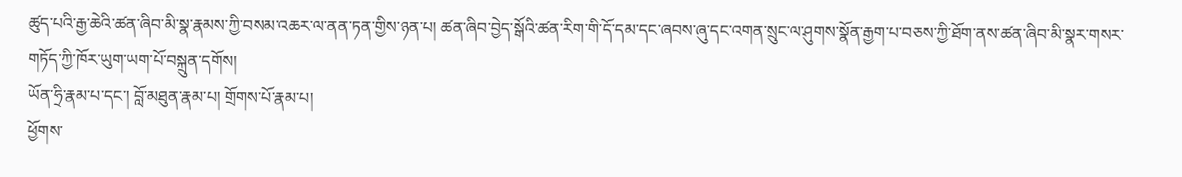ཚུད་པའི་རྒྱ་ཆེའི་ཚན་ཞིབ་མི་སྣ་རྣམས་ཀྱི་བསམ་འཆར་ལ་ནན་ཏན་གྱིས་ཉན་པ། ཚན་ཞིབ་བྱེད་སྒོའི་ཚན་རིག་གི་དོ་དམ་དང་ཞབས་ཞུ་དང་འགན་སྲུང་ལ་ཤུགས་སྣོན་རྒྱག་པ་བཅས་ཀྱི་ཐོག་ནས་ཚན་ཞིབ་མི་སྣར་གསར་གཏོད་ཀྱི་ཁོར་ཡུག་ཡག་པོ་བསྐྲུན་དགོས།
ཡོན་ཧྲི་རྣམ་པ་དང་། བློ་མཐུན་རྣམ་པ། གྲོགས་པོ་རྣམ་པ།
ཕྱོགས་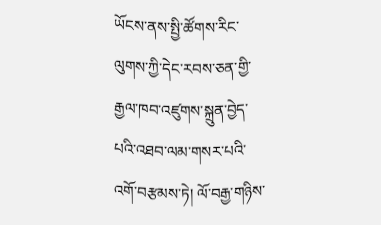ཡོངས་ནས་སྤྱི་ཚོགས་རིང་ལུགས་ཀྱི་དེང་རབས་ཅན་གྱི་རྒྱལ་ཁབ་འཛུགས་སྐྲུན་བྱེད་པའི་འཐབ་ལམ་གསར་པའི་འགོ་བརྩམས་ཏེ། ལོ་བརྒྱ་གཉིས་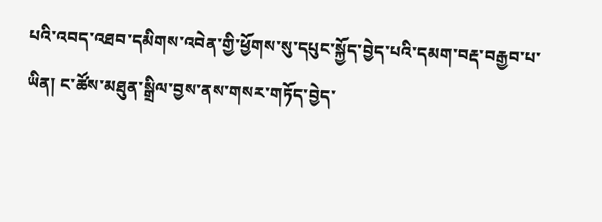པའི་འབད་འཐབ་དམིགས་འབེན་གྱི་ཕྱོགས་སུ་དཔུང་སྐྱོད་བྱེད་པའི་དམག་བརྡ་བརྒྱབ་པ་ཡིན། ང་ཚོས་མཐུན་སྒྲིལ་བྱས་ནས་གསར་གཏོད་བྱེད་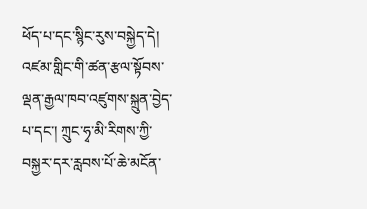ཕོད་པ་དང་སྙིང་རུས་བསྐྱེད་དེ། འཛམ་གླིང་གི་ཚན་རྩལ་སྟོབས་ལྡན་རྒྱལ་ཁབ་འཛུགས་སྐྲུན་བྱེད་པ་དང་། ཀྲུང་ཧྭ་མི་རིགས་ཀྱི་བསྐྱར་དར་རླབས་པོ་ཆེ་མངོན་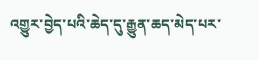འགྱུར་བྱེད་པའི་ཆེད་དུ་རྒྱུན་ཆད་མེད་པར་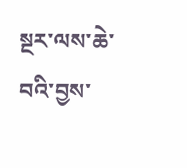སྔར་ལས་ཆེ་བའི་བྱས་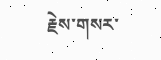རྗེས་གསར་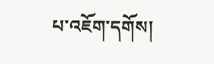པ་འཇོག་དགོས།